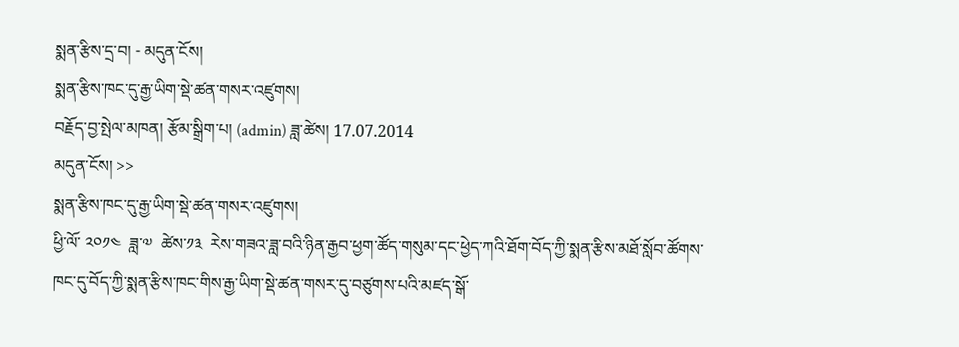སྨན་རྩིས་དྲ་བ། - མདུན་ངོས།
སྨན་རྩིས་ཁང་དུ་རྒྱ་ཡིག་སྡེ་ཚན་གསར་འཛུགས།
བརྗོད་བྱ་སྤེལ་མཁན། རྩོམ་སྒྲིག་པ། (admin) ཟླ་ཚེས། 17.07.2014
མདུན་ངོས། >>
སྨན་རྩིས་ཁང་དུ་རྒྱ་ཡིག་སྡེ་ཚན་གསར་འཛུགས།
ཕྱི་ལོ་ ༢༠༡༤  ཟླ་༧  ཚེས་༡༣  རེས་གཟའ་ཟླ་བའི་ཉིན་རྒྱབ་ཕྱག་ཚོད་གསུམ་དང་ཕྱེད་ཀའི་ཐོག་བོད་ཀྱི་སྨན་རྩིས་མཐོ་སློབ་ཚོགས་ཁང་དུ་བོད་ཀྱི་སྨན་རྩིས་ཁང་གིས་རྒྱ་ཡིག་སྡེ་ཚན་གསར་དུ་བཙུགས་པའི་མཛད་སྒོ་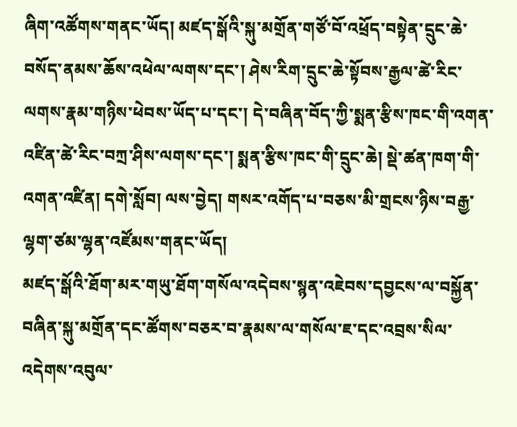ཞིག་འཚོགས་གནང་ཡོད། མཛད་སྒོའི་སྐུ་མགྲོན་གཙོ་བོ་འཕྲོད་བསྟེན་དྲུང་ཆེ་བསོད་ནམས་ཆོས་འཕེལ་ལགས་དང་། ཤེས་རིག་དྲུང་ཆེ་སྟོབས་རྒྱལ་ཚེ་རིང་ལགས་རྣམ་གཉིས་ཕེབས་ཡོད་པ་དང་། དེ་བཞིན་བོད་ཀྱི་སྨན་རྩིས་ཁང་གི་འགན་འཛིན་ཚེ་རིང་བཀྲ་ཤིས་ལགས་དང་། སྨན་རྩིས་ཁང་གི་དྲུང་ཆེ། སྡེ་ཚན་ཁག་གི་འགན་འཛིན། དགེ་སློབ། ལས་བྱེད། གསར་འགོད་པ་བཅས་མི་གྲངས་ཉིས་བརྒྱ་ལྷག་ཙམ་ལྷན་འཛོམས་གནང་ཡོད།
མཛད་སྒོའི་ཐོག་མར་གཡུ་ཐོག་གསོལ་འདེབས་སྙན་འཇེབས་དབྱངས་ལ་བསྐྱོན་བཞིན་སྐུ་མགྲོན་དང་ཚོགས་བཅར་བ་རྣམས་ལ་གསོལ་ཇ་དང་འབྲས་སིལ་འདེགས་འབུལ་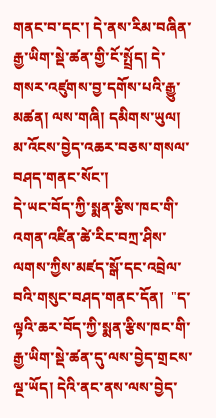གནང་བ་དང་། དེ་ནས་རིམ་བཞིན་རྒྱ་ཡིག་སྡེ་ཚན་གྱི་ངོ་སྤྲོད། དེ་གསར་འཛུགས་བྱ་དགོས་པའི་རྒྱུ་མཚན། ལས་གཞི། དམིགས་ཡུལ། མ་འོངས་བྱེད་འཆར་བཅས་གསལ་བཤད་གནང་སོང་།
དེ་ཡང་བོད་ཀྱི་སྨན་རྩིས་ཁང་གི་འགན་འཛིན་ཚེ་རིང་བཀྲ་ཤིས་ལགས་ཀྱིས་མཛད་སྒོ་དང་འབྲེལ་བའི་གསུང་བཤད་གནང་དོན།  "ད་ལྟའི་ཆར་བོད་ཀྱི་སྨན་རྩིས་ཁང་གི་རྒྱ་ཡིག་སྡེ་ཚན་དུ་ལས་བྱེད་གྲངས་ལྔ་ཡོད། དེའི་ནང་ནས་ལས་བྱེད་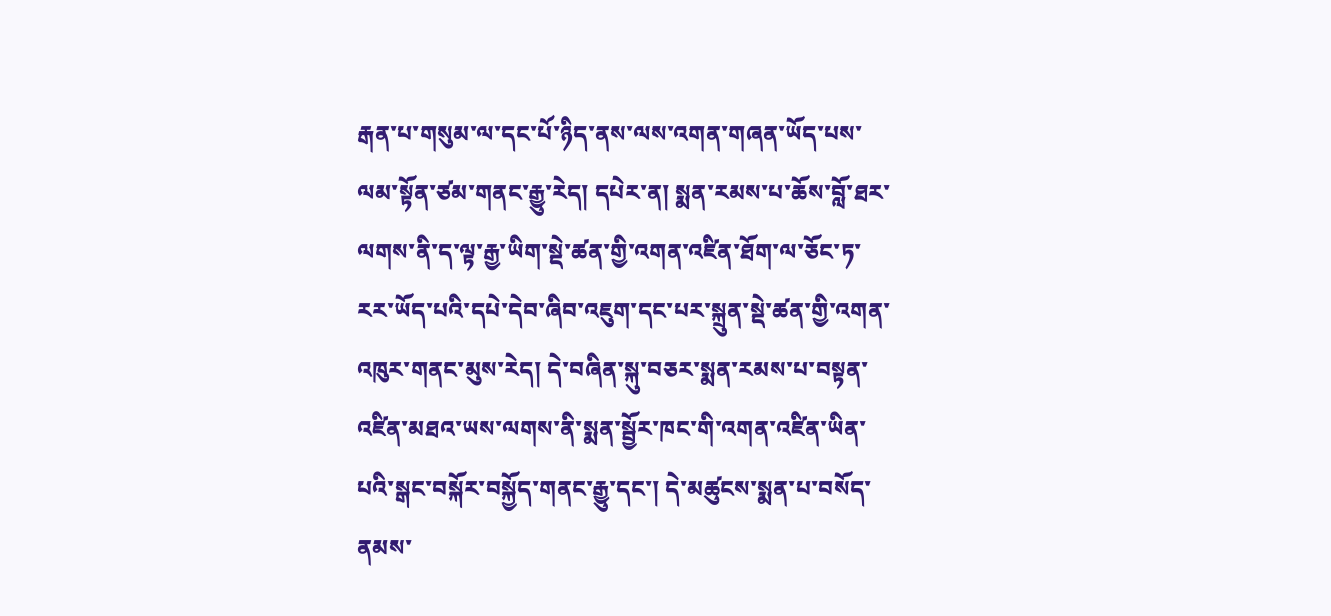རྒན་པ་གསུམ་ལ་དང་པོ་ཉིད་ནས་ལས་འགན་གཞན་ཡོད་པས་ལམ་སྟོན་ཙམ་གནང་རྒྱུ་རེད། དཔེར་ན། སྨན་རམས་པ་ཆོས་བློ་ཐར་ལགས་ནི་ད་ལྟ་རྒྱ་ཡིག་སྡེ་ཚན་གྱི་འགན་འཛིན་ཐོག་ལ་ཅོང་ཏ་རར་ཡོད་པའི་དཔེ་དེབ་ཞིབ་འཇུག་དང་པར་སྐྲུན་སྡེ་ཚན་གྱི་འགན་འཁུར་གནང་མུས་རེད། དེ་བཞིན་སྐུ་བཅར་སྨན་རམས་པ་བསྟན་འཛིན་མཐའ་ཡས་ལགས་ནི་སྨན་སྦྱོར་ཁང་གི་འགན་འཛིན་ཡིན་པའི་སྒང་བསྐོར་བསྐྱོད་གནང་རྒྱུ་དང་། དེ་མཚུངས་སྨན་པ་བསོད་ནམས་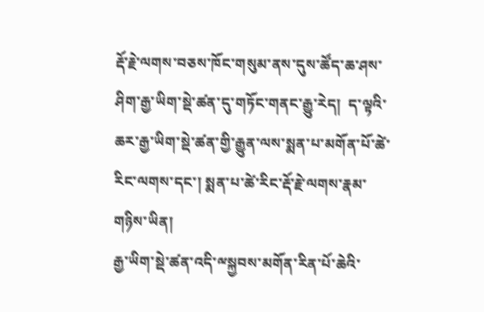རྡོ་རྗེ་ལགས་བཅས་ཁོང་གསུམ་ནས་དུས་ཚོད་ཆ་ཤས་ཤིག་རྒྱ་ཡིག་སྡེ་ཚན་དུ་གཏོང་གནང་རྒྱུ་རེད།  ད་ལྟའི་ཆར་རྒྱ་ཡིག་སྡེ་ཚན་གྱི་རྒྱུན་ལས་སྨན་པ་མགོན་པོ་ཚེ་རིང་ལགས་དང་། སྨན་པ་ཚེ་རིང་རྡོ་རྗེ་ལགས་རྣམ་གཉིས་ཡིན།
རྒྱ་ཡིག་སྡེ་ཚན་འདི་ྋསྐྱབས་མགོན་རིན་པོ་ཆེའི་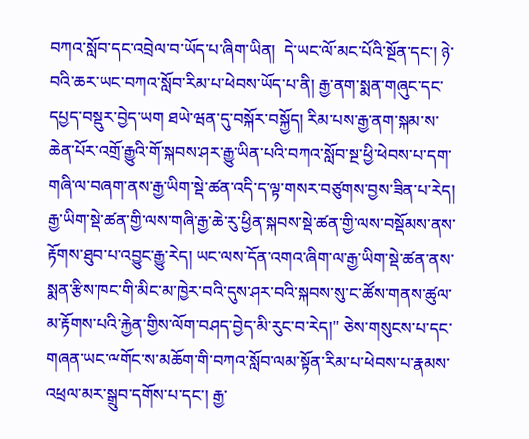བཀའ་སློབ་དང་འབྲེལ་བ་ཡོད་པ་ཞིག་ཡིན།  དེ་ཡང་ལོ་མང་པོའི་སྔོན་དང་། ཉེ་བའི་ཆར་ཡང་བཀའ་སློབ་རིམ་པ་ཕེབས་ཡོད་པ་ནི། རྒྱ་ནག་སྨན་གཞུང་དང་དཔྱད་བསྡུར་བྱེད་ཡག ཐཡེ་ཝན་དུ་བསྐོར་བསྐྱོད། རིམ་པས་རྒྱ་ནག་སྐམ་ས་ཆེན་པོར་འགྲོ་རྒྱུའི་གོ་སྐབས་ཤར་རྒྱུ་ཡིན་པའི་བཀའ་སློབ་སྔ་ཕྱི་ཕེབས་པ་དག་གཞི་ལ་བཞག་ནས་རྒྱ་ཡིག་སྡེ་ཚན་འདི་ད་ལྟ་གསར་བཙུགས་བྱས་ཟིན་པ་རེད། རྒྱ་ཡིག་སྡེ་ཚན་གྱི་ལས་གཞི་རྒྱ་ཆེ་རུ་ཕྱིན་སྐབས་སྡེ་ཚན་གྱི་ལས་བསྡོམས་ནས་རྟོགས་ཐུབ་པ་འབྱུང་རྒྱུ་རེད། ཡང་ལས་དོན་འགའ་ཞིག་ལ་རྒྱ་ཡིག་སྡེ་ཚན་ནས་སྨན་རྩིས་ཁང་གི་མིང་མ་ཁྱེར་བའི་དུས་ཤར་བའི་སྐབས་སུ་ང་ཚོས་གནས་ཚུལ་མ་རྟོགས་པའི་རྐྱེན་གྱིས་ལོག་བཤད་བྱེད་མི་རུང་བ་རེད།" ཅེས་གསུངས་པ་དང་གཞན་ཡང་ྋགོང་ས་མཆོག་གི་བཀའ་སློབ་ལམ་སྟོན་རིམ་པ་ཕེབས་པ་རྣམས་འཕྲལ་མར་སྒྲུབ་དགོས་པ་དང་། རྒྱ་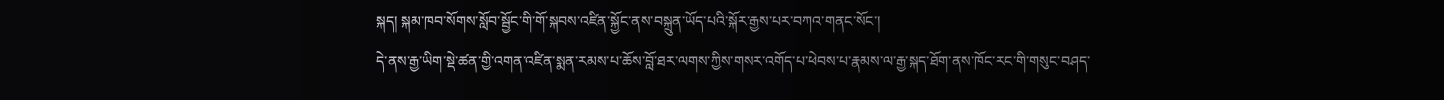སྐད། སྐམ་ཁབ་སོགས་སློབ་སྦྱོང་གི་གོ་སྐབས་འཛིན་སྐྱོང་ནས་བསྐྲུན་ཡོད་པའི་སྐོར་རྒྱས་པར་བཀའ་གནང་སོང་།
དེ་ནས་རྒྱ་ཡིག་སྡེ་ཚན་གྱི་འགན་འཛིན་སྨན་རམས་པ་ཆོས་བློ་ཐར་ལགས་ཀྱིས་གསར་འགོད་པ་ཕེབས་པ་རྣམས་ལ་རྒྱ་སྐད་ཐོག་ནས་ཁོང་རང་གི་གསུང་བཤད་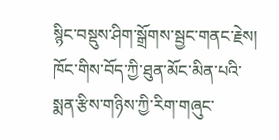སྙིང་བསྡུས་ཤིག་སྒྲོགས་སྦྱང་གནང་རྗེས། ཁོང་གིས་བོད་ཀྱི་ཐུན་མོང་མིན་པའི་སྨན་རྩིས་གཉིས་ཀྱི་རིག་གཞུང་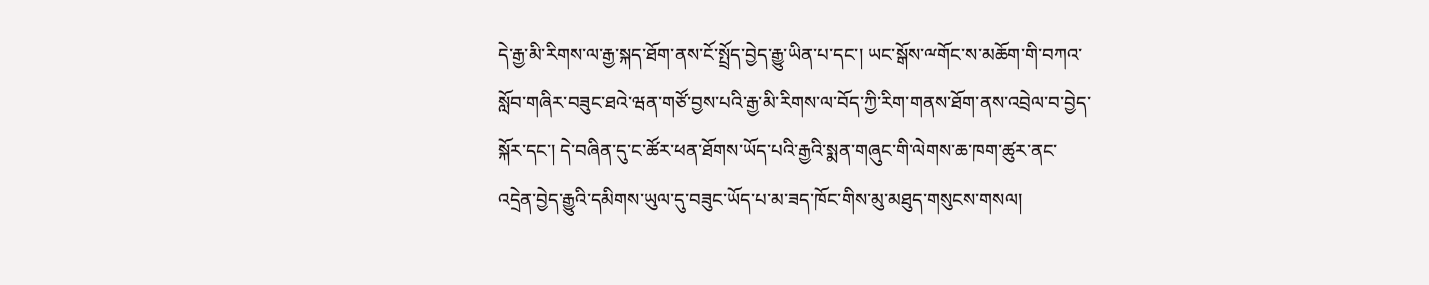དེ་རྒྱ་མི་རིགས་ལ་རྒྱ་སྐད་ཐོག་ནས་ངོ་སྤྲོད་བྱེད་རྒྱུ་ཡིན་པ་དང་། ཡང་སྒོས་ྋགོང་ས་མཆོག་གི་བཀའ་སློབ་གཞིར་བཟུང་ཐའེ་ཝན་གཙོ་བྱས་པའི་རྒྱ་མི་རིགས་ལ་བོད་ཀྱི་རིག་གནས་ཐོག་ནས་འབྲེལ་བ་བྱེད་སྐོར་དང་། དེ་བཞིན་དུ་ང་ཚོར་ཕན་ཐོགས་ཡོད་པའི་རྒྱའི་སྨན་གཞུང་གི་ལེགས་ཆ་ཁག་ཚུར་ནང་འདྲེན་བྱེད་རྒྱུའི་དམིགས་ཡུལ་དུ་བཟུང་ཡོད་པ་མ་ཟད་ཁོང་གིས་མུ་མཐུད་གསུངས་གསལ།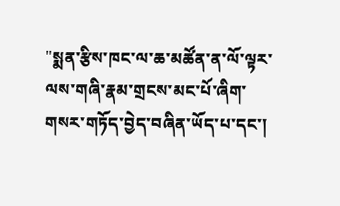"སྨན་རྩིས་ཁང་ལ་ཆ་མཚོན་ན་ལོ་ལྟར་ལས་གཞི་རྣམ་གྲངས་མང་པོ་ཞིག་གསར་གཏོད་བྱེད་བཞིན་ཡོད་པ་དང་།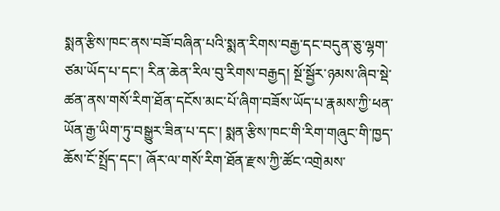སྨན་རྩིས་ཁང་ནས་བཟོ་བཞིན་པའི་སྨན་རིགས་བརྒྱ་དང་བདུན་ཅུ་ལྷག་ཙམ་ཡོད་པ་དང་། རིན་ཆེན་རིལ་བུ་རིགས་བརྒྱད། སྔོ་སྦྱོར་ཉམས་ཞིབ་སྡེ་ཚན་ནས་གསོ་རིག་ཐོན་དངོས་མང་པོ་ཞིག་བཟོས་ཡོད་པ་རྣམས་ཀྱི་ཕན་ཡོན་རྒྱ་ཡིག་ཏུ་བསྒྱུར་ཟིན་པ་དང་། སྨན་རྩིས་ཁང་གི་རིག་གཞུང་གི་ཁྱད་ཆོས་ངོ་སྤྲོད་དང་། ཞོར་ལ་གསོ་རིག་ཐོན་རྫས་ཀྱི་ཚོང་འགྲེམས་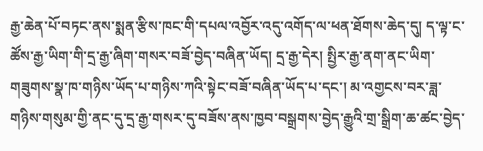རྒྱ་ཆེན་པོ་བཏང་ནས་སྨན་རྩིས་ཁང་གི་དཔལ་འབྱོར་འདུ་འགོད་ལ་ཕན་ཐོགས་ཆེད་དུ། ད་ལྟ་ང་ཚོས་རྒྱ་ཡིག་གི་དྲ་རྒྱ་ཞིག་གསར་བཟོ་བྱེད་བཞིན་ཡོད། དྲ་རྒྱ་དེར། སྤྱིར་རྒྱ་ནག་ནང་ཡིག་གཟུགས་སྣ་ཁ་གཉིས་ཡོད་པ་གཉིས་ཀའི་སྟེང་བཟོ་བཞིན་ཡོད་པ་དང་། མ་འགྱངས་བར་ཟླ་གཉིས་གསུམ་གྱི་ནང་དུ་དྲ་རྒྱ་གསར་དུ་བཟོས་ནས་ཁྱབ་བསྒྲགས་བྱེད་རྒྱུའི་གྲ་སྒྲིག་ཆ་ཚང་བྱེད་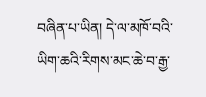བཞིན་པ་ཡིན། དེ་ལ་མཁོ་བའི་ཡིག་ཆའི་རིགས་མང་ཆེ་བ་རྒྱ་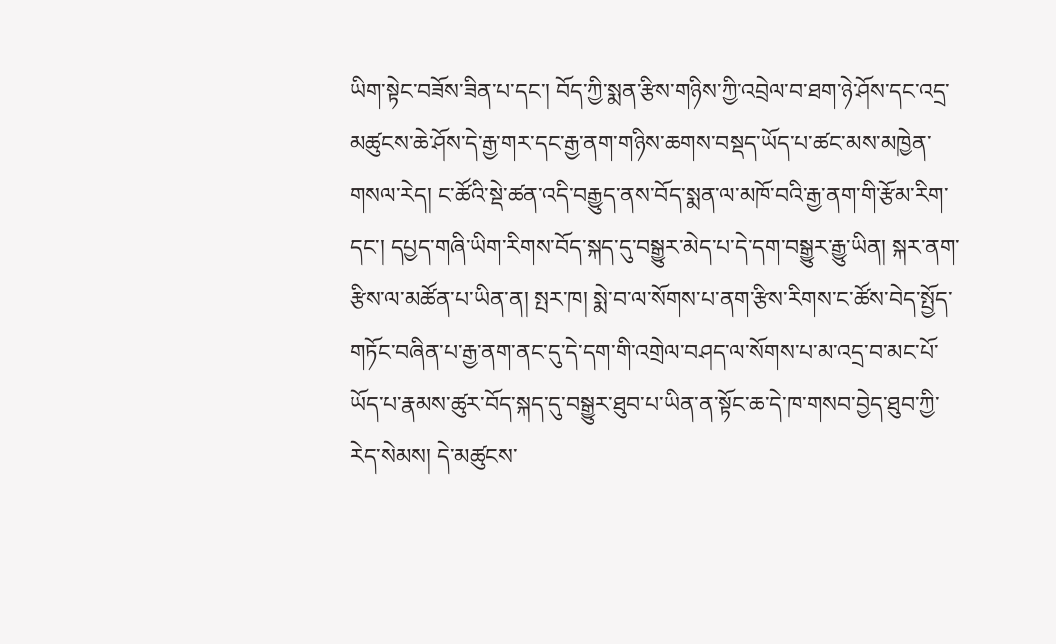ཡིག་སྟེང་བཟོས་ཟིན་པ་དང་། བོད་ཀྱི་སྨན་རྩིས་གཉིས་ཀྱི་འབྲེལ་བ་ཐག་ཉེ་ཤོས་དང་འདྲ་མཚུངས་ཆེ་ཤོས་དེ་རྒྱ་གར་དང་རྒྱ་ནག་གཉིས་ཆགས་བསྡད་ཡོད་པ་ཚང་མས་མཁྱེན་གསལ་རེད། ང་ཚོའི་སྡེ་ཚན་འདི་བརྒྱུད་ནས་བོད་སྨན་ལ་མཁོ་བའི་རྒྱ་ནག་གི་རྩོམ་རིག་དང་། དཔྱད་གཞི་ཡིག་རིགས་བོད་སྐད་དུ་བསྒྱུར་མེད་པ་དེ་དག་བསྒྱུར་རྒྱུ་ཡིན། སྐར་ནག་རྩིས་ལ་མཚོན་པ་ཡིན་ན། སྤར་ཁ། སྨེ་བ་ལ་སོགས་པ་ནག་རྩིས་རིགས་ང་ཚོས་བེད་སྤྱོད་གཏོང་བཞིན་པ་རྒྱ་ནག་ནང་དུ་དེ་དག་གི་འགྲེལ་བཤད་ལ་སོགས་པ་མ་འདྲ་བ་མང་པོ་ཡོད་པ་རྣམས་ཚུར་བོད་སྐད་དུ་བསྒྱུར་ཐུབ་པ་ཡིན་ན་སྟོང་ཆ་དེ་ཁ་གསབ་བྱེད་ཐུབ་ཀྱི་རེད་སེམས། དེ་མཚུངས་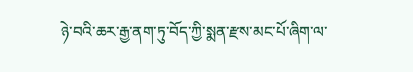ཉེ་བའི་ཆར་རྒྱ་ནག་ཏུ་བོད་ཀྱི་སྨན་རྫས་མང་པོ་ཞིག་ལ་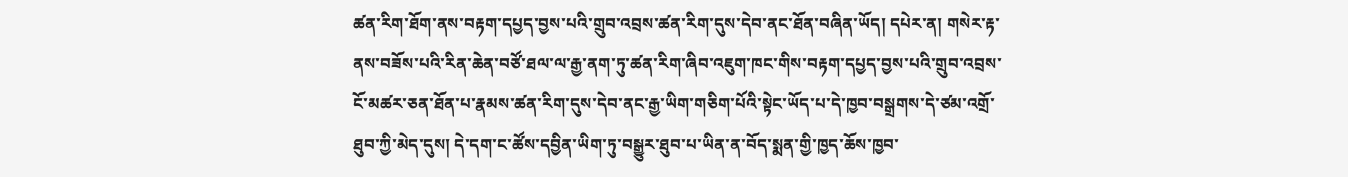ཚན་རིག་ཐོག་ནས་བརྟག་དཔྱད་བྱས་པའི་གྲུབ་འབྲས་ཚན་རིག་དུས་དེབ་ནང་ཐོན་བཞིན་ཡོད། དཔེར་ན། གསེར་རྟ་ནས་བཟོས་པའི་རིན་ཆེན་བཙོ་ཐལ་ལ་རྒྱ་ནག་ཏུ་ཚན་རིག་ཞིབ་འཇུག་ཁང་གིས་བརྟག་དཔྱད་བྱས་པའི་གྲུབ་འབྲས་ངོ་མཚར་ཅན་ཐོན་པ་རྣམས་ཚན་རིག་དུས་དེབ་ནང་རྒྱ་ཡིག་གཅིག་པོའི་སྟེང་ཡོད་པ་དེ་ཁྱབ་བསྒྲགས་དེ་ཙམ་འགྲོ་ཐུབ་ཀྱི་མེད་དུས། དེ་དག་ང་ཚོས་དབྱིན་ཡིག་ཏུ་བསྒྱུར་ཐུབ་པ་ཡིན་ན་བོད་སྨན་གྱི་ཁྱད་ཆོས་ཁྱབ་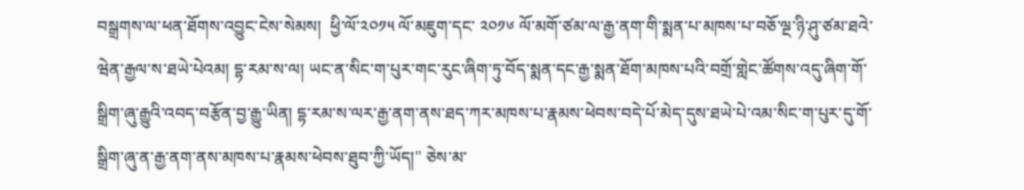བསྒྲགས་ལ་ཕན་ཐོགས་འབྱུང་ངེས་སེམས།  ཕྱི་ལོ་༢༠༡༥ ལོ་མཇུག་དང་ ༢༠༡༦ ལོ་མགོ་ཙམ་ལ་རྒྱ་ནག་གི་སྨན་པ་མཁས་པ་བཅོ་ལྔ་ཉི་ཤུ་ཙམ་ཐའེ་ཝེན་རྒྱལ་ས་ཐཡེ་པེའམ། དྷ་རམ་ས་ལ། ཡང་ན་སིང་ག་པུར་གང་རུང་ཞིག་ཏུ་བོད་སྨན་དང་རྒྱ་སྨན་ཐོག་མཁས་པའི་བགྲོ་གླེང་ཚོགས་འདུ་ཞིག་གོ་སྒྲིག་ཞུ་རྒྱུའི་འབད་བརྩོན་བྱ་རྒྱུ་ཡིན། དྷ་རམ་ས་ལར་རྒྱ་ནག་ནས་ཐད་ཀར་མཁས་པ་རྣམས་ཕེབས་བདེ་པོ་མེད་དུས་ཐཡེ་པེ་འམ་སིང་ག་པུར་དུ་གོ་སྒྲིག་ཞུ་ན་རྒྱ་ནག་ནས་མཁས་པ་རྣམས་ཕེབས་ཐུབ་ཀྱི་ཡོད།" ཅེས་མ་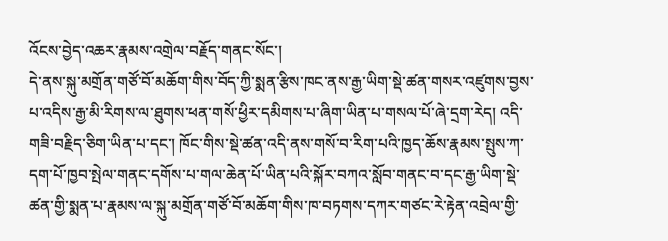འོངས་བྱེད་འཆར་རྣམས་འགྲེལ་བརྗོད་གནང་སོང་།
དེ་ནས་སྐུ་མགྲོན་གཙོ་བོ་མཆོག་གིས་བོད་ཀྱི་སྨན་རྩིས་ཁང་ནས་རྒྱ་ཡིག་སྡེ་ཚན་གསར་འཛུགས་བྱས་པ་འདིས་རྒྱ་མི་རིགས་ལ་ཐུགས་ཕན་གསོ་ཕྱིར་དམིགས་པ་ཞིག་ཡིན་པ་གསལ་པོ་ཞེ་དྲག་རེད། འདི་གཟི་བརྗིད་ཅིག་ཡིན་པ་དང་། ཁོང་གིས་སྡེ་ཚན་འདི་ནས་གསོ་བ་རིག་པའི་ཁྱད་ཆོས་རྣམས་སྤུས་ཀ་དག་པོ་ཁྱབ་སྤེལ་གནང་དགོས་པ་གལ་ཆེན་པོ་ཡིན་པའི་སྐོར་བཀའ་སློབ་གནང་བ་དང་རྒྱ་ཡིག་སྡེ་ཚན་གྱི་སྨན་པ་རྣམས་ལ་སྐུ་མགྲོན་གཙོ་བོ་མཆོག་གིས་ཁ་བཏགས་དཀར་གཙང་རེ་རྟེན་འབྲེལ་གྱི་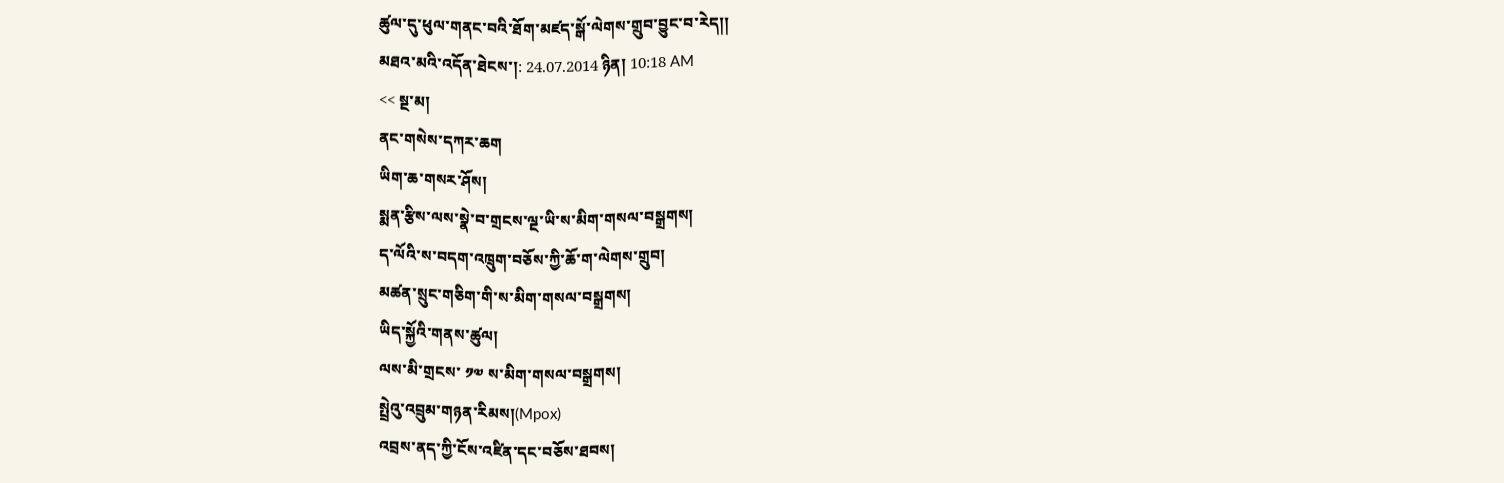ཚུལ་དུ་ཕུལ་གནང་བའི་ཐོག་མཛད་སྒོ་ལེགས་གྲུབ་བྱུང་བ་རེད།།
མཐའ་མའི་འདོན་ཐེངས་།: 24.07.2014 ཉིན། 10:18 AM
<< སྔ་མ།
ནང་གསེས་དཀར་ཆག
ཡིག་ཆ་གསར་ཤོས།
སྨན་རྩིས་ལས་སྣེ་བ་གྲངས་ལྔ་ཡི་ས་མིག་གསལ་བསྒྲགས།
ད་ལོའི་ས་བདག་འཁྲུག་བཅོས་ཀྱི་ཆོ་ག་ལེགས་གྲུབ།
མཚན་སྲུང་གཅིག་གི་ས་མིག་གསལ་བསྒྲགས།
ཡིད་སྐྱོའི་གནས་ཚུལ།
ལས་མི་གྲངས་ ༡༧ ས་མིག་གསལ་བསྒྲགས།
སྤྲེའུ་འབྲུམ་གཉན་རིམས།(Mpox)
འབྲས་ནད་ཀྱི་ངོས་འཛིན་དང་བཅོས་ཐབས།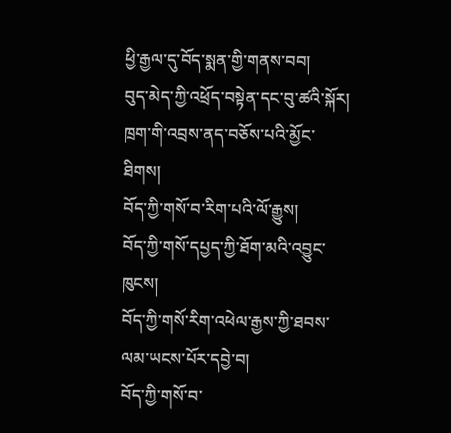ཕྱི་རྒྱལ་དུ་བོད་སྨན་གྱི་གནས་བབ།
བུད་མེད་ཀྱི་འཕྲོད་བསྟེན་དང་བུ་ཚའི་སྐོར།
ཁྲག་གི་འབྲས་ནད་བཅོས་པའི་མྱོང་ཐིགས།
བོད་ཀྱི་གསོ་བ་རིག་པའི་ལོ་རྒྱུས།
བོད་ཀྱི་གསོ་དཔྱད་ཀྱི་ཐོག་མའི་འབྱུང་ཁུངས།
བོད་ཀྱི་གསོ་རིག་འཕེལ་རྒྱས་ཀྱི་ཐབས་ལམ་ཡངས་པོར་དབྱེ་བ།
བོད་ཀྱི་གསོ་བ་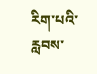རིག་པའི་རླབས་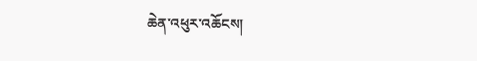ཆེན་འཕུར་འཆོངས།